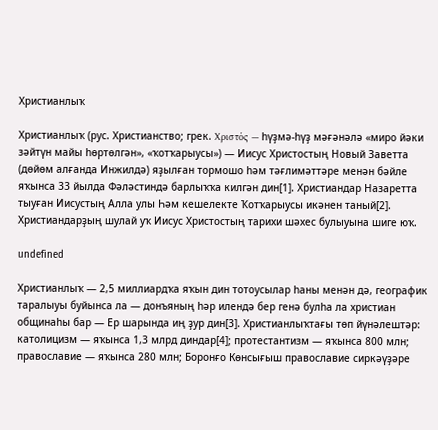Христианлыҡ

Христианлыҡ (рус. Христианство; грек. Χριστός — һүҙмә-һүҙ мәғәнәлә «миро йәки зәйтүн майы һөртөлгән», «ҡотҡарыусы») — Иисус Христостың Новый Заветта (дөйөм алғанда Инжилдә) яҙылған тормошо һәм тәғлимәттәре менән бәйле яҡынса 33 йылда Фәләстиндә барлыҡҡа килгән дин[1]. Христиандар Назаретта тыуған Иисустың Алла улы Һәм кешелекте Ҡотҡарыусы икәнен таный[2]. Христиандарҙың шулай уҡ Иисус Христостың тарихи шәхес булыуына шиге юҡ.

undefined

Христианлыҡ — 2,5 миллиардҡа яҡын дин тотоусылар һаны менән дә, географик таралыуы буйынса ла — донъяның һәр илендә бер генә булһа ла христиан общинаһы бар — Ер шарында иң ҙур дин[3]. Христианлыҡтағы төп йүнәлештәр: католицизм — яҡынса 1,3 млрд диндар[4]; протестантизм — яҡынса 800 млн; православие — яҡынса 280 млн; Боронғо Көнсығыш православие сиркәүҙәре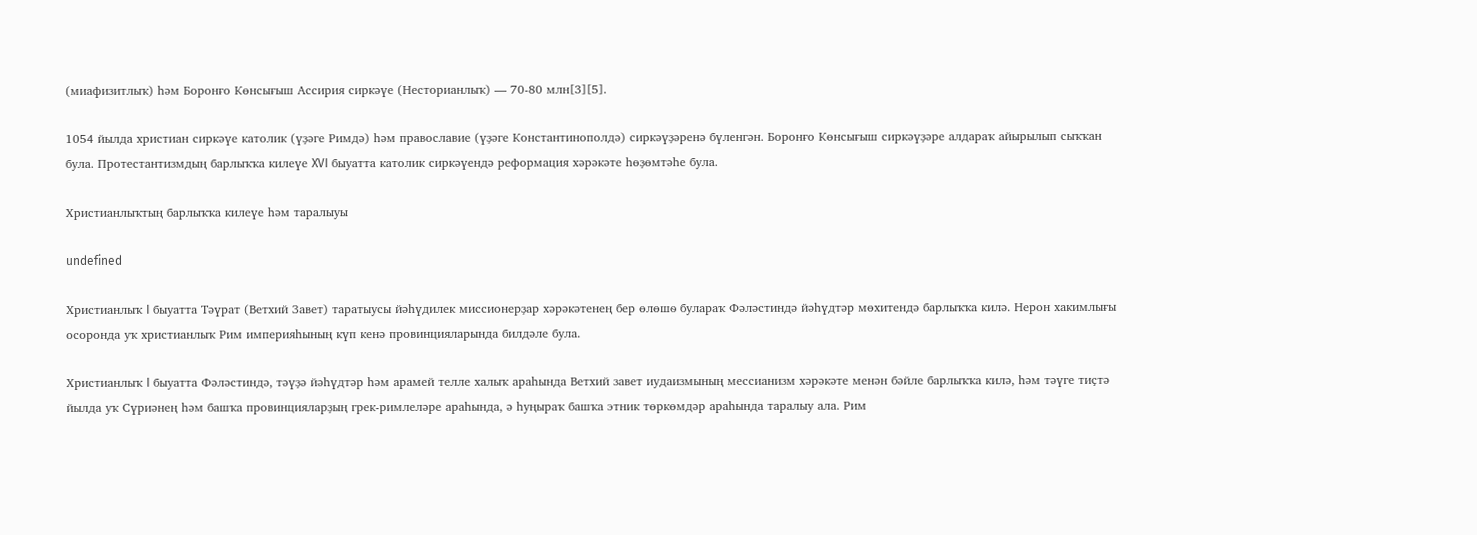(миафизитлыҡ) һәм Боронғо Көнсығыш Ассирия сиркәүе (Несторианлыҡ) — 70-80 млн[3][5].

1054 йылда христиан сиркәүе католик (үҙәге Римдә) һәм православие (үҙәге Константинополдә) сиркәүҙәренә бүленгән. Боронғо Көнсығыш сиркәүҙәре алдараҡ айырылып сыҡҡан була. Протестантизмдың барлыҡҡа килеүе XVI быуатта католик сиркәүендә реформация хәрәкәте һөҙөмтәһе була.

Христианлыҡтың барлыҡҡа килеүе һәм таралыуы

undefined

Христианлыҡ I быуатта Тәүрат (Ветхий Завет) таратыусы йәһүдилек миссионерҙар хәрәкәтенең бер өлөшѳ булараҡ Фәләстиндә йәһүдтәр мөхитендә барлыҡҡа килә. Нерон хакимлығы осоронда уҡ христианлыҡ Рим империяһының күп кенә провинцияларында билдәле була.

Христианлыҡ I быуатта Фәләстиндә, тәүҙә йәһүдтәр һәм арамей телле халыҡ араһында Ветхий завет иудаизмының мессианизм хәрәкәте менән бәйле барлыҡҡа килә, һәм тәүге тиҫтә йылда уҡ Сүриәнең һәм башҡа провинцияларҙың грек-римлеләре араһында, ә һуңыраҡ башҡа этник төркөмдәр араһында таралыу ала. Рим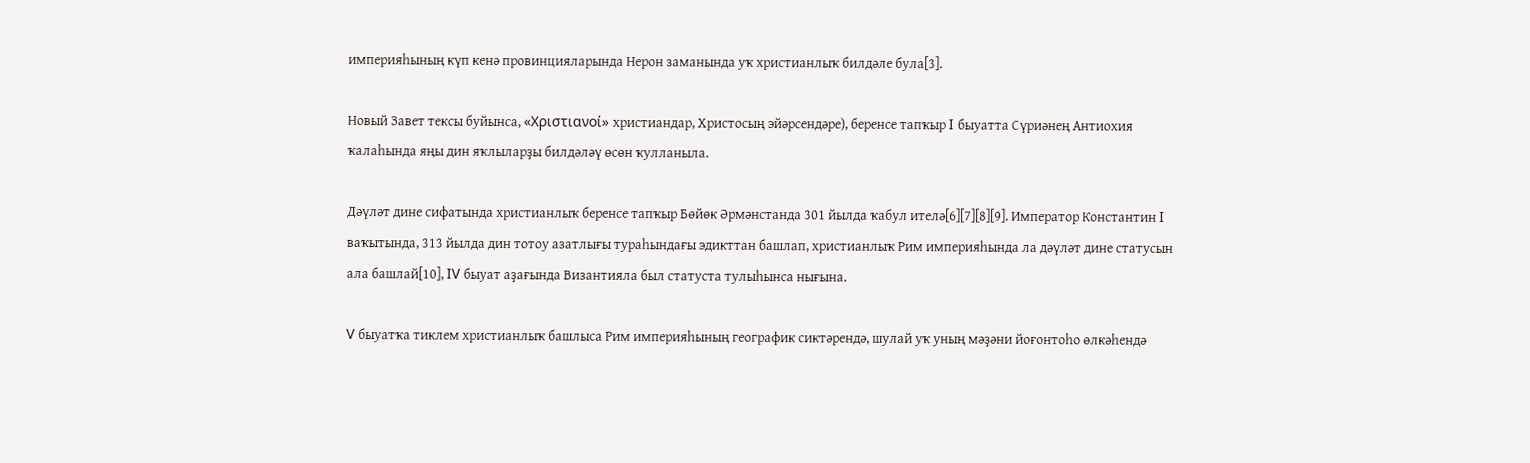империяһының күп кенә провинцияларында Нерон заманында уҡ христианлыҡ билдәле була[3].

Новый Завет тексы буйынса, «Χριστιανοί» христиандар, Христосың эйәрсендәре), беренсе тапҡыр I быуатта Сүриәнең Антиохия ҡалаһында яңы дин яҡлыларҙы билдәләү өсөн ҡулланыла.

Дәүләт дине сифатында христианлыҡ беренсе тапҡыр Бөйөк Әрмәнстанда 301 йылда ҡабул ителә[6][7][8][9]. Император Константин I ваҡытында, 313 йылда дин тотоу азатлығы тураһындағы эдикттан башлап, христианлыҡ Рим империяһында ла дәүләт дине статусын ала башлай[10], IV быуат аҙағында Византияла был статуста тулыһынса нығына.

V быуатҡа тиклем христианлыҡ башлыса Рим империяһының географик сиктәрендә, шулай уҡ уның мәҙәни йоғонтоһо өлкәһендә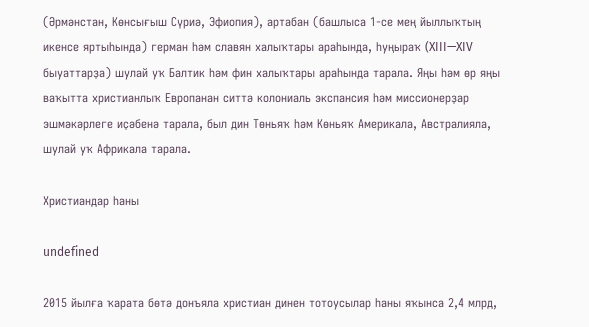(Әрмәнстан, Көнсығыш Сүриә, Эфиопия), артабан (башлыса 1-се мең йыллыҡтың икенсе яртыһында) герман һәм славян халыҡтары араһында, һуңыраҡ (XIII—XIV быуаттарҙа) шулай уҡ Балтик һәм фин халыҡтары араһында тарала. Яңы һәм өр яңы ваҡытта христианлыҡ Европанан ситтә колониаль экспансия һәм миссионерҙар эшмәкәрлеге иҫәбенә тарала, был дин Төньяҡ һәм Көньяҡ Америкала, Австралияла, шулай уҡ Африкала тарала.

Христиандар һаны

undefined

2015 йылға ҡарата бөтә донъяла христиан динен тотоусылар һаны яҡынса 2,4 млрд,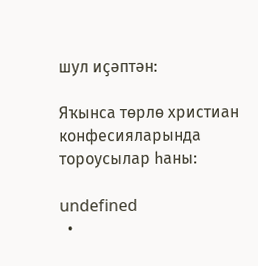шул иҫәптән:

Яҡынса төрлө христиан конфесияларында тороусылар һаны:

undefined
  •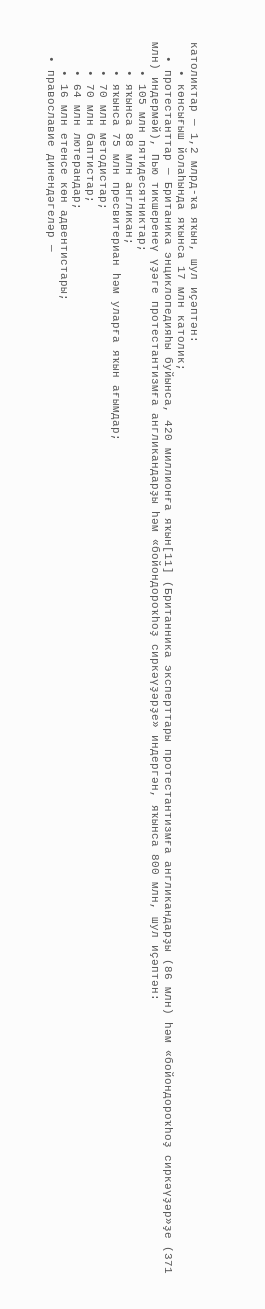католиктар — 1,2 млрд-ҡа яҡын, шул иҫәптән:
    • көнсығыш йолаһында яҡынса 17 млн католик;
  • протестанттар — Британика энциклопедияһы буйынса, 420 миллионға яҡын[11] (Британника эксперттары протестантизмға англикандарҙы (86 млн) һәм «бойондороҡһоҙ сиркәүҙәр»ҙе (371 млн) индермәй), Пью тикшеренеү үҙәге протестантизмға англикандарҙы һәм «бойондороҡһоҙ сиркәүҙәрҙе» индергән, яҡынса 800 млн, шул иҫәптән:
    • 105 млн пятидесятниктар;
    • яҡынса 88 млн англикан;
    • яҡынса 75 млн пресвитериан һәм уларға яҡын ағымдар;
    • 70 млн методистар;
    • 70 млн баптистар;
    • 64 млн лютерандар;
    • 16 млн етенсе көн адвентистары;
  • православие динендәгеләр —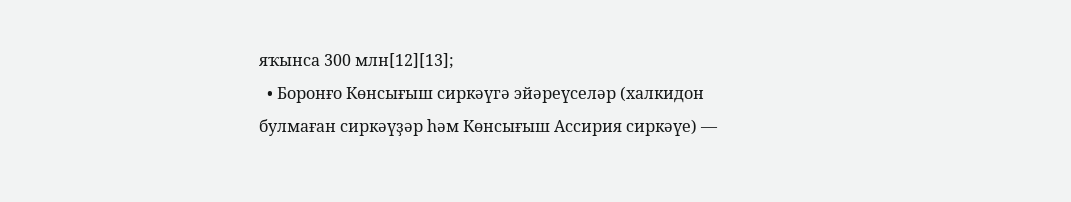яҡынса 300 млн[12][13];
  • Боронғо Көнсығыш сиркәүгә эйәреүселәр (халкидон булмаған сиркәүҙәр һәм Көнсығыш Ассирия сиркәүе) —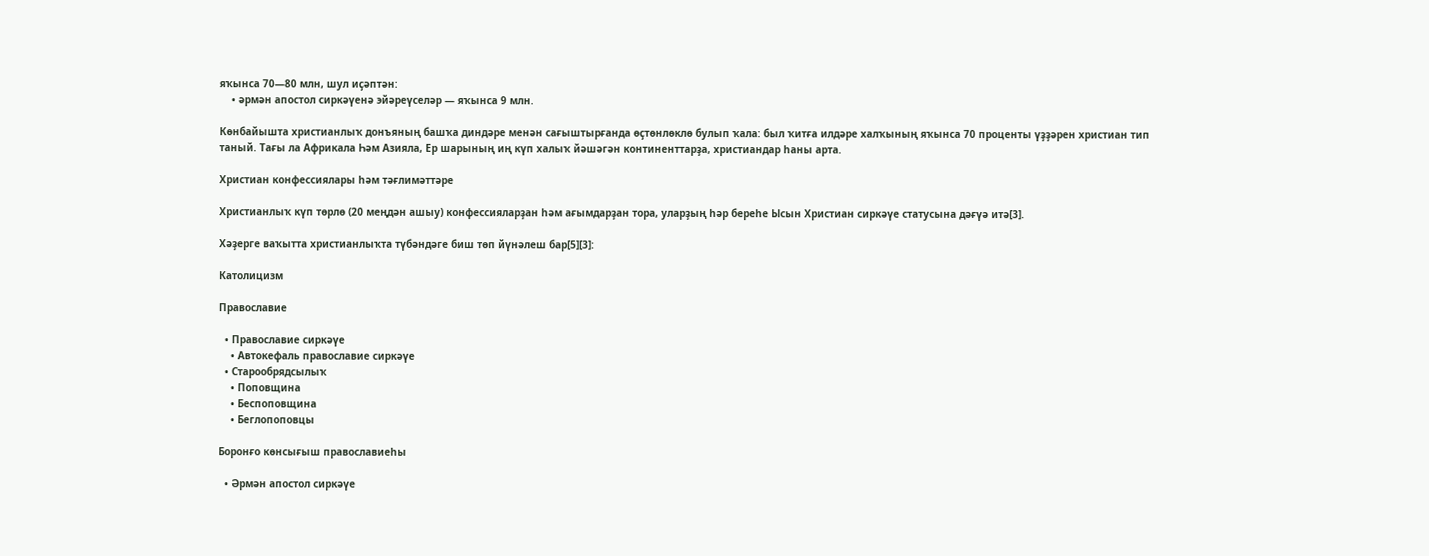яҡынса 70—80 млн, шул иҫәптән:
    • әрмән апостол сиркәүенә эйәреүселәр — яҡынса 9 млн.

Көнбайышта христианлыҡ донъяның башҡа диндәре менән сағыштырғанда өҫтөнлөклө булып ҡала: был ҡитға илдәре халҡының яҡынса 70 проценты үҙҙәрен христиан тип таный. Тағы ла Африкала Һәм Азияла, Ер шарының иң күп халыҡ йәшәгән континенттарҙа, христиандар һаны арта.

Христиан конфессиялары һәм тәғлимәттәре

Христианлыҡ күп төрлө (20 меңдән ашыу) конфессияларҙан һәм ағымдарҙан тора, уларҙың һәр береһе Ысын Христиан сиркәүе статусына дәғүә итә[3].

Хәҙерге ваҡытта христианлыҡта түбәндәге биш төп йүнәлеш бар[5][3]:

Католицизм

Православие

  • Православие сиркәүе
    • Автокефаль православие сиркәүе
  • Старообрядсылыҡ
    • Поповщина
    • Беспоповщина
    • Беглопоповцы

Боронғо көнсығыш православиеһы

  • Әрмән апостол сиркәүе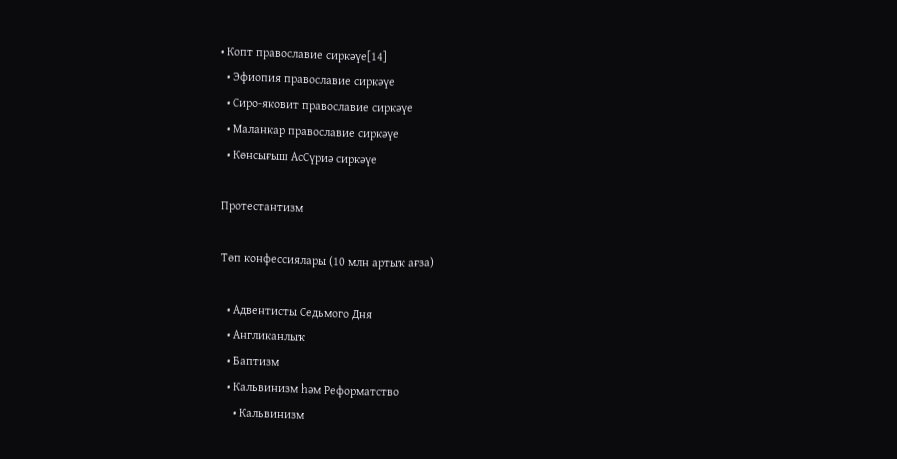• Копт православие сиркәүе[14]
  • Эфиопия православие сиркәүе
  • Сиро-яковит православие сиркәүе
  • Маланкар православие сиркәүе
  • Көнсығыш АсСүриә сиркәүе

Протестантизм

Төп конфессиялары (10 млн артыҡ ағза)

  • Адвентисты Седьмого Дня
  • Англиканлыҡ
  • Баптизм
  • Кальвинизм һәм Реформатство
    • Кальвинизм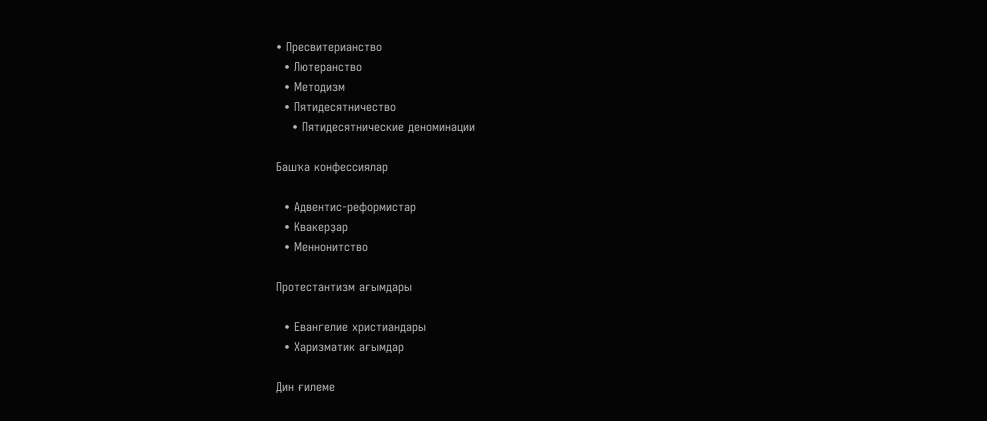• Пресвитерианство
  • Лютеранство
  • Методизм
  • Пятидесятничество
    • Пятидесятнические деноминации

Башҡа конфессиялар

  • Адвентис-реформистар
  • Квакерҙар
  • Меннонитство

Протестантизм ағымдары

  • Евангелие христиандары
  • Харизматик ағымдар

Дин ғилеме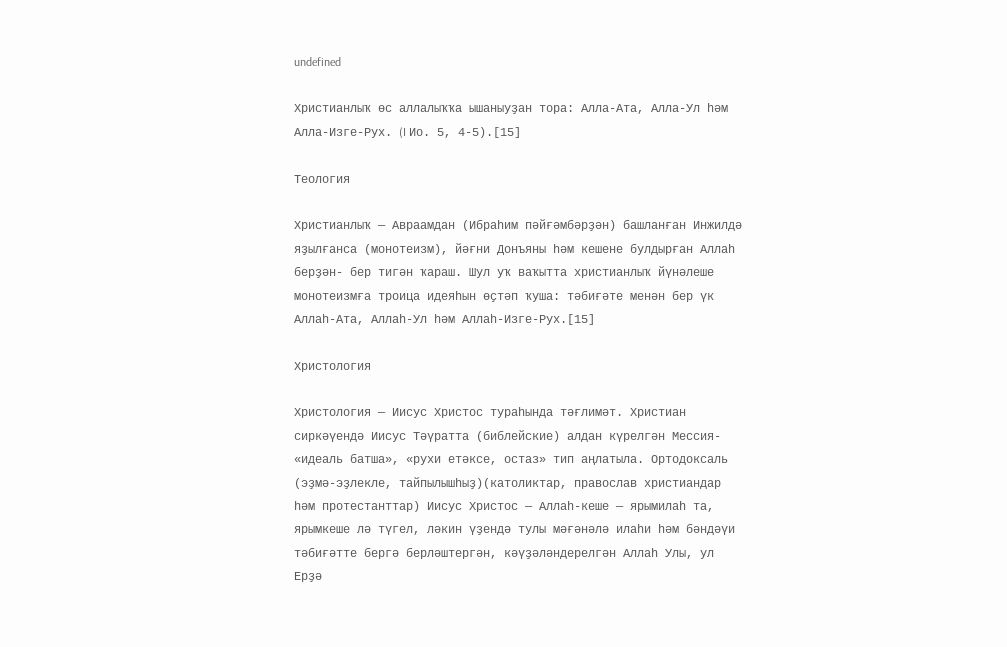undefined

Христианлыҡ өс аллалыҡҡа ышаныуҙан тора: Алла-Ата, Алла-Ул һәм Алла-Изге-Рух. (I Ио. 5, 4-5).[15]

Теология

Христианлыҡ — Авраамдан (Ибраһим пәйғәмбәрҙән) башланған Инжилдә яҙылғанса (монотеизм), йәғни Донъяны һәм кешене булдырған Аллаһ берҙән- бер тигән ҡараш. Шул уҡ ваҡытта христианлыҡ йүнәлеше монотеизмға троица идеяһын өҫтәп ҡуша: тәбиғәте менән бер үк Аллаһ-Ата, Аллаһ-Ул һәм Аллаһ-Изге-Рух.[15]

Христология

Христология — Иисус Христос тураһында тәғлимәт. Христиан сиркәүендә Иисус Тәүратта (библейские) алдан күрелгән Мессия- «идеаль батша», «рухи етәксе, остаз» тип аңлатыла. Ортодоксаль (эҙмә-эҙлекле, тайпылышһыҙ)(католиктар, православ христиандар һәм протестанттар) Иисус Христос — Аллаһ-кеше — ярымилаһ та, ярымкеше лә түгел, ләкин үҙендә тулы мәғәнәлә илаһи һәм бәндәүи тәбиғәтте бергә берләштергән, кәүҙәләндерелгән Аллаһ Улы, ул Ерҙә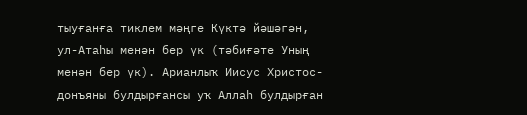тыуғанға тиклем мәңге Күктә йәшәгән, ул-Атаһы менән бер үк (тәбиғәте Уның менән бер үк). Арианлыҡ Иисус Христос- донъяны булдырғансы уҡ Аллаһ булдырған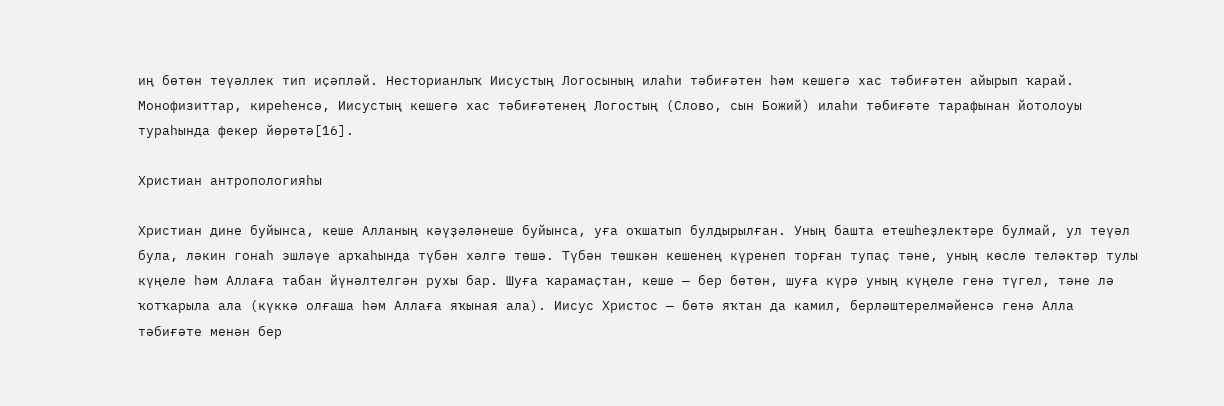иң бөтөн теүәллек тип иҫәпләй. Несторианлыҡ Иисустың Логосының илаһи тәбиғәтен һәм кешегә хас тәбиғәтен айырып ҡарай. Монофизиттар, киреһенсә, Иисустың кешегә хас тәбиғәтенең Логостың (Слово, сын Божий) илаһи тәбиғәте тарафынан йотолоуы тураһында фекер йөрөтә[16].

Христиан антропологияһы

Христиан дине буйынса, кеше Алланың кәүҙәләнеше буйынса, уға оҡшатып булдырылған. Уның башта етешһеҙлектәре булмай, ул теүәл була, ләкин гонаһ эшләүе арҡаһында түбән хәлгә төшә. Түбән төшкән кешенең күренеп торған тупаҫ тәне, уның көслө теләктәр тулы күңеле һәм Аллаға табан йүнәлтелгән рухы бар. Шуға ҡарамаҫтан, кеше — бер бөтөн, шуға күрә уның күңеле генә түгел, тәне лә ҡотҡарыла ала (күккә олғаша һәм Аллаға яҡыная ала). Иисус Христос — бөтә яҡтан да камил, берләштерелмәйенсә генә Алла тәбиғәте менән бер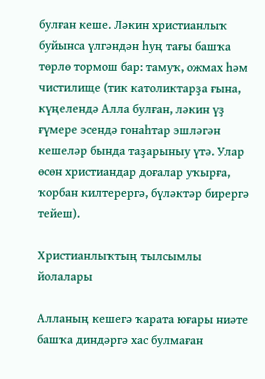булған кеше. Ләкин христианлыҡ буйынса үлгәндән һуң тағы башҡа төрлө тормош бар: тамуҡ, ожмах һәм чистилище (тик католиктарҙа ғына, күңелендә Алла булған, ләкин үҙ ғүмере эсендә гонаһтар эшләгән кешеләр бында таҙарыныу үтә. Улар өсөн христиандар доғалар уҡырға, ҡорбан килтерергә, бүләктәр бирергә тейеш).

Христианлыҡтың тылсымлы йолалары

Алланың кешегә ҡарата юғары ниәте башҡа диндәргә хас булмаған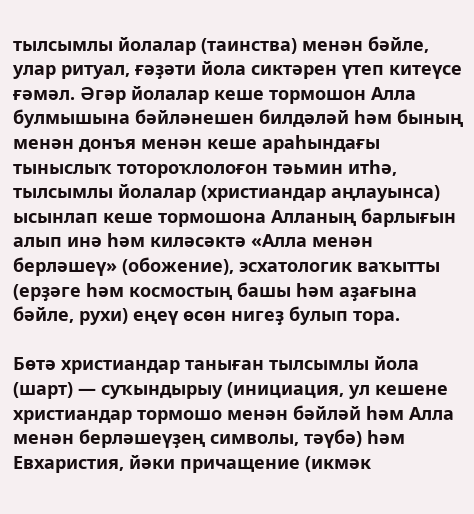тылсымлы йолалар (таинства) менән бәйле, улар ритуал, ғәҙәти йола сиктәрен үтеп китеүсе ғәмәл. Әгәр йолалар кеше тормошон Алла булмышына бәйләнешен билдәләй һәм бының менән донъя менән кеше араһындағы тыныслыҡ тотороҡлолоғон тәьмин итһә, тылсымлы йолалар (христиандар аңлауынса) ысынлап кеше тормошона Алланың барлығын алып инә һәм киләсәктә «Алла менән берләшеү» (обожение), эсхатологик ваҡытты (ерҙәге һәм космостың башы һәм аҙағына бәйле, рухи) еңеү өсөн нигеҙ булып тора.

Бөтә христиандар таныған тылсымлы йола (шарт) — суҡындырыу (инициация, ул кешене христиандар тормошо менән бәйләй һәм Алла менән берләшеүҙең символы, тәүбә) һәм Евхаристия, йәки причащение (икмәк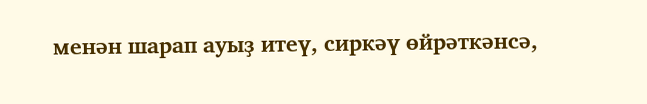менән шарап ауыҙ итеү, сиркәү өйрәткәнсә,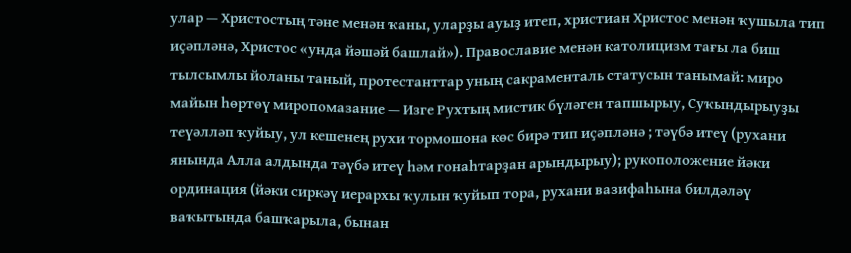улар — Христостың тәне менән ҡаны, уларҙы ауыҙ итеп, христиан Христос менән ҡушыла тип иҫәпләнә, Христос «унда йәшәй башлай»). Православие менән католицизм тағы ла биш тылсымлы йоланы таный, протестанттар уның сакраменталь статусын танымай: миро майын һөртөү миропомазание — Изге Рухтың мистик бүләген тапшырыу, Суҡындырыуҙы теүәлләп ҡуйыу, ул кешенең рухи тормошона көс бирә тип иҫәпләнә ; тәүбә итеү (рухани янында Алла алдында тәүбә итеү һәм гонаһтарҙан арындырыу); рукоположение йәки ординация (йәки сиркәү иерархы ҡулын ҡуйып тора, рухани вазифаһына билдәләү ваҡытында башҡарыла, бынан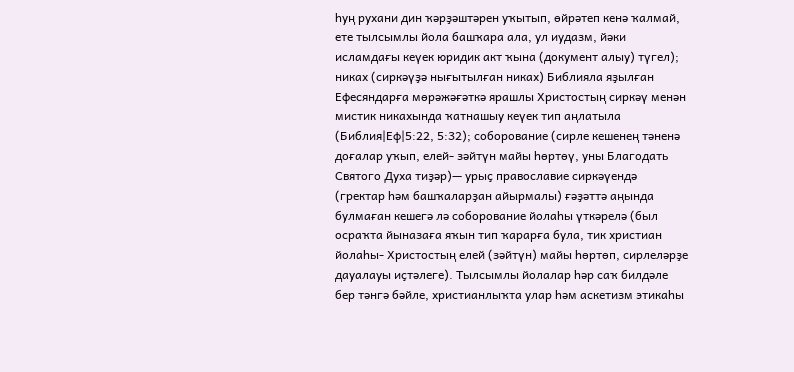һуң рухани дин ҡәрҙәштәрен уҡытып, өйрәтеп кенә ҡалмай, ете тылсымлы йола башҡара ала, ул иудазм, йәки исламдағы кеүек юридик акт ҡына (документ алыу) түгел); никах (сиркәүҙә нығытылған никах) Библияла яҙылған Ефесяндарға мөрәжәғәткә ярашлы Христостың сиркәү менән мистик никахында ҡатнашыу кеүек тип аңлатыла (Библия|Еф|5:22, 5:32); соборование (сирле кешенең тәненә доғалар уҡып, елей- зәйтүн майы һөртөү, уны Благодать Святого Духа тиҙәр)— урыҫ православие сиркәүендә (гректар һәм башҡаларҙан айырмалы) ғәҙәттә аңында булмаған кешегә лә соборование йолаһы үткәрелә (был осраҡта йыназаға яҡын тип ҡарарға була, тик христиан йолаһы- Христостың елей (зәйтүн) майы һөртөп, сирлеләрҙе дауалауы иҫтәлеге). Тылсымлы йолалар һәр саҡ билдәле бер тәнгә бәйле, христианлыҡта улар һәм аскетизм этикаһы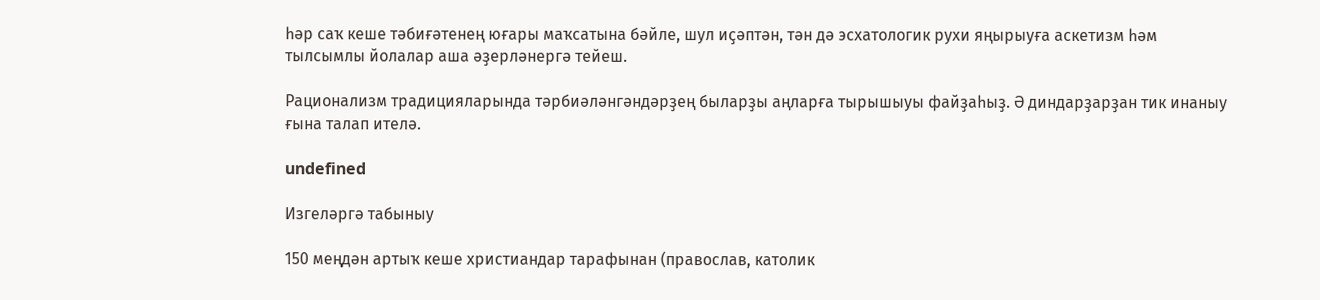һәр саҡ кеше тәбиғәтенең юғары маҡсатына бәйле, шул иҫәптән, тән дә эсхатологик рухи яңырыуға аскетизм һәм тылсымлы йолалар аша әҙерләнергә тейеш.

Рационализм традицияларында тәрбиәләнгәндәрҙең быларҙы аңларға тырышыуы файҙаһыҙ. Ә диндарҙарҙан тик инаныу ғына талап ителә.

undefined

Изгеләргә табыныу

150 меңдән артыҡ кеше христиандар тарафынан (православ, католик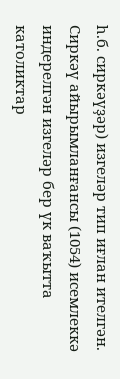һ.б. сиркәүҙәр) изгеләр тип иғлан ителгән. Сиркәү айырымланғансы (1054) исемлеккә индерелгән изгеләр бер үк ваҡытта католиктар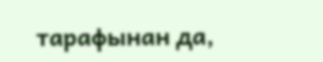тарафынан да,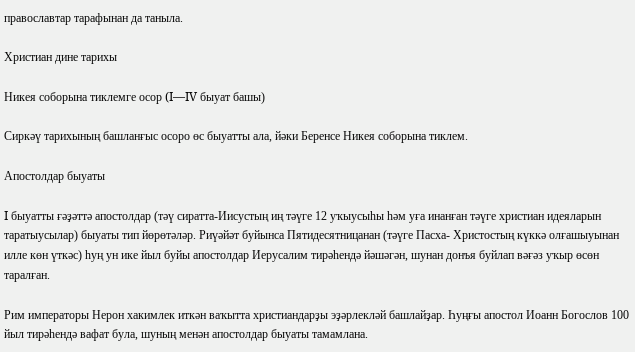православтар тарафынан да таныла.

Христиан дине тарихы

Никея соборына тиклемге осор (I—IV быуат башы)

Сиркәү тарихының башланғыс осоро өс быуатты ала, йәки Беренсе Никея соборына тиклем.

Апостолдар быуаты

I быуатты ғәҙәттә апостолдар (тәү сиратта-Иисустың иң тәүге 12 уҡыусыһы һәм уға инанған тәүге христиан идеяларын таратыусылар) быуаты тип йөрөтәләр. Риүәйәт буйынса Пятидесятницанан (тәүге Пасха- Христостың күккә олғашыуынан илле көн үткәс) һуң ун ике йыл буйы апостолдар Иерусалим тирәһендә йәшәгән, шунан донъя буйлап вәғәз уҡыр өсөн таралған.

Рим императоры Нерон хакимлек иткән ваҡытта христиандарҙы эҙәрлекләй башлайҙар. Һуңғы апостол Иоанн Богослов 100 йыл тирәһендә вафат була, шуның менән апостолдар быуаты тамамлана.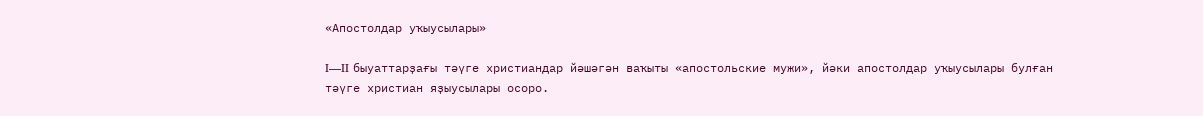«Апостолдар уҡыусылары»

I—II быуаттарҙағы тәүге христиандар йәшәгән ваҡыты «апостольские мужи», йәки апостолдар уҡыусылары булған тәүге христиан яҙыусылары осоро.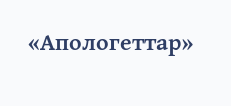«Апологеттар»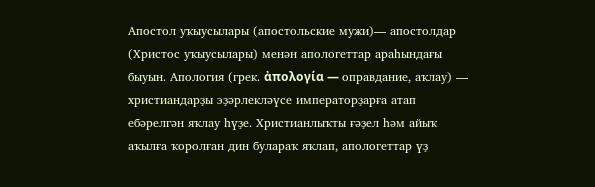Апостол уҡыусылары (апостольские мужи)— апостолдар (Христос уҡыусылары) менән апологеттар араһындағы быуын. Апология (грек. ἀπολογία — оправдание, аҡлау) — христиандарҙы эҙәрлекләүсе императорҙарға атап ебәрелгән яҡлау һүҙе. Христианлыҡты ғәҙел һәм айыҡ аҡылға ҡоролған дин булараҡ яҡлап, апологеттар үҙ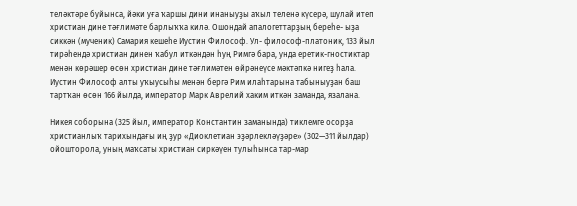теләктәре буйынса, йәки уға ҡаршы дини инаныуҙы аҡыл теленә күсерә, шулай итеп христиан дине тәғлимәте барлыҡҡа килә. Ошондай апалогеттарҙың береһе- ыҙа сиккән (мученик) Самария кешеһе Иустин Философ. Ул- философ-платоник, 133 йыл тирәһендә христиан динен ҡабул иткәндән һуң Римгә бара, унда еретик-гностиктар менән көрәшер өсөн христиан дине тәғлимәтен өйрәнеүсе мәктәпкә нигеҙ һала. Иустин Философ алты уҡыусыһы менән бергә Рим илаһтарына табыныуҙан баш тартҡан өсөн 166 йылда, император Марк Аврелий хаким иткән заманда, язалана.

Никея соборына (325 йыл, император Константин заманында) тиклемге осорҙа христианлыҡ тарихындағы иң ҙур «Диоклетиан эҙәрлекләүҙәре» (302—311 йылдар) ойошторола, уның маҡсаты христиан сиркәүен тулыһынса тар-мар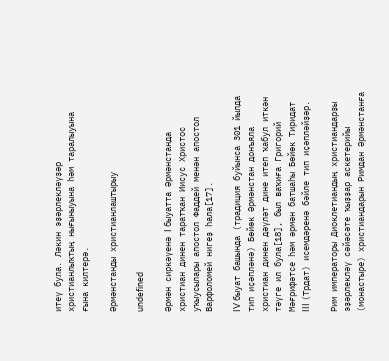итеү була. Ләкин эҙәрлекләүҙәр христианлыҡтың нығыныуына һәм таралыуына ғына килтерә.

Әрмәнстанды христианлаштырыу

undefined

Әрмән сиркәүенә I быуатта Әрмәнстанда христиан динен таратҡан Иисус Христос уҡыусылары апостол Фаддей менән апостол Варфоломей нигеҙ һала[17].

IV быуат башында (традиция буйынса 301 йылда тип иҫәпләнә) Бөйөк Әрмәнстан донъяла христиан динен дәүләт дине итеп ҡабул иткән тәүге ил була[18], был ваҡиға Григорий Мәғрифәтсе һәм әрмән батшаһы Бөйөк Тиридат III (Трдат) исемдәренә бәйле тип иҫәпләйҙәр.

Рим императоры Диоклетиандың христиандарҙы эҙәрлекләү сәйәсәте ҡыҙҙар аскетерийы (монастыре) христиандарын Римдан Әрмәнстанға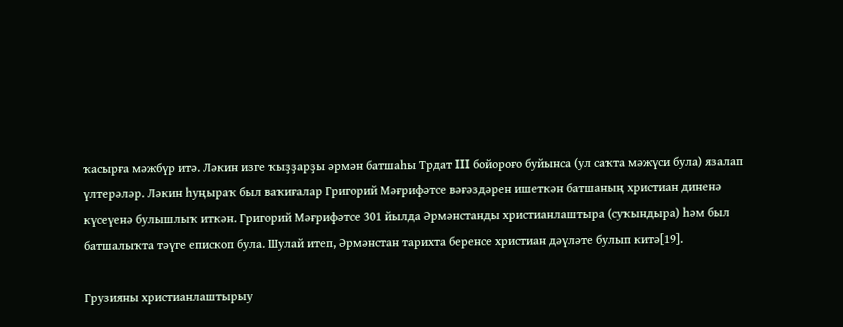ҡасырға мәжбүр итә. Ләкин изге ҡыҙҙарҙы әрмән батшаһы Трдат III бойороғо буйынса (ул саҡта мәжүси була) язалап үлтерәләр. Ләкин һуңыраҡ был ваҡиғалар Григорий Мәғрифәтсе вәғәздәрен ишеткән батшаның христиан диненә күсеүенә булышлыҡ иткән. Григорий Мәғрифәтсе 301 йылда Әрмәнстанды христианлаштыра (суҡындыра) һәм был батшалыҡта тәүге епископ була. Шулай итеп, Әрмәнстан тарихта беренсе христиан дәүләте булып китә[19].

Грузияны христианлаштырыу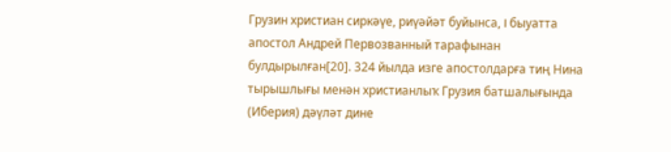Грузин христиан сиркәүе, риүәйәт буйынса, I быуатта апостол Андрей Первозванный тарафынан булдырылған[20]. 324 йылда изге апостолдарға тиң Нина тырышлығы менән христианлыҡ Грузия батшалығында (Иберия) дәүләт дине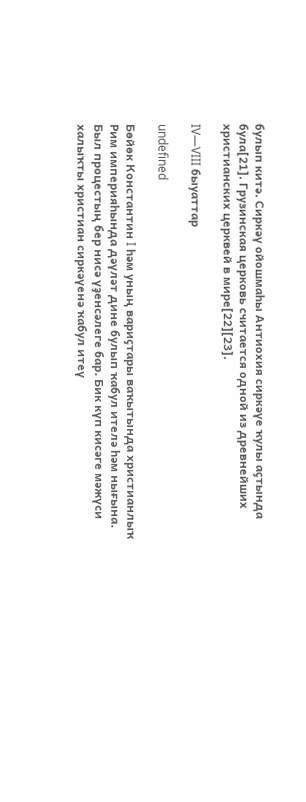булып китә. Сиркәү ойошмаһы Антиохия сиркәүе ҡулы аҫтында була[21]. Грузинская церковь считается одной из древнейших христианских церквей в мире[22][23].

IV—VIII быуаттар

undefined

Бөйөк Константин I һәм уның вариҫтары ваҡытында христианлыҡ Рим империяһында дәүләт дине булып ҡабул ителә һәм нығына. Был процестың бер нисә үҙенсәлеге бар. Бик күп кисәге мәжүси халыҡты христиан сиркәүенә ҡабул итеү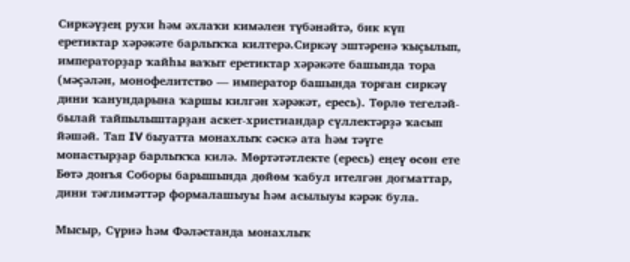Сиркәүҙең рухи һәм әхлаҡи кимәлен түбәнәйтә, бик күп еретиктар хәрәкәте барлыҡҡа килтерә.Сиркәү эштәренә ҡыҫылып, императорҙар ҡайһы ваҡыт еретиктар хәрәкәте башында тора (мәҫәлән, монофелитство — император башында торған сиркәү дини ҡанундарына ҡаршы килгән хәрәкәт, ересь). Төрлө тегеләй-былай тайпылыштарҙан аскет-христиандар сүллектәрҙә ҡасып йәшәй. Тап IV быуатта монахлыҡ сәскә ата һәм тәүге монастырҙар барлыҡҡа килә. Мөртәтәтлекте (ересь) еңеү өсөн ете Бөтә донъя Соборы барышында дөйөм ҡабул ителгән догматтар, дини тәғлимәттәр формалашыуы һәм асылыуы кәрәк була.

Мысыр, Сүриә һәм Фәләстанда монахлыҡ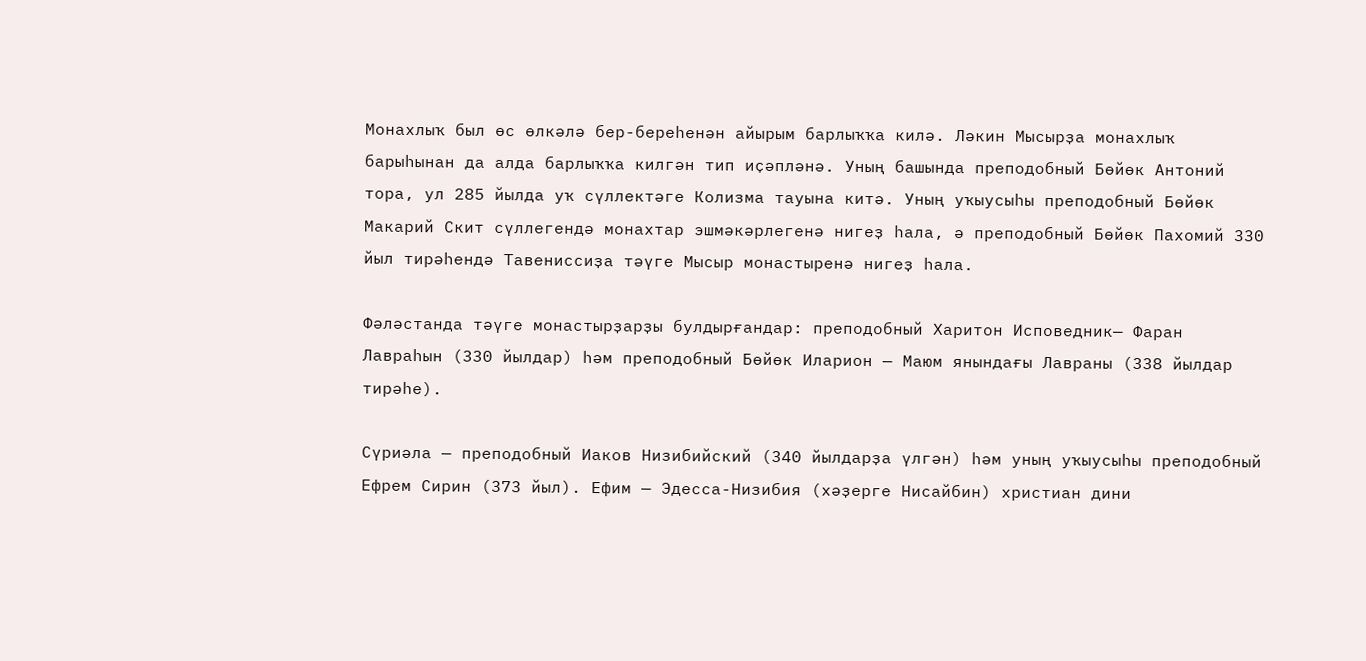Монахлыҡ был өс өлкәлә бер-береһенән айырым барлыҡҡа килә. Ләкин Мысырҙа монахлыҡ барыһынан да алда барлыҡҡа килгән тип иҫәпләнә. Уның башында преподобный Бөйөк Антоний тора, ул 285 йылда уҡ сүллектәге Колизма тауына китә. Уның уҡыусыһы преподобный Бөйөк Макарий Скит сүллегендә монахтар эшмәкәрлегенә нигеҙ һала, ә преподобный Бөйөк Пахомий 330 йыл тирәһендә Тавениссиҙа тәүге Мысыр монастыренә нигеҙ һала.

Фәләстанда тәүге монастырҙарҙы булдырғандар: преподобный Харитон Исповедник— Фаран Лавраһын (330 йылдар) һәм преподобный Бөйөк Иларион — Маюм янындағы Лавраны (338 йылдар тирәһе).

Сүриәла — преподобный Иаков Низибийский (340 йылдарҙа үлгән) һәм уның уҡыусыһы преподобный Ефрем Сирин (373 йыл). Ефим — Эдесса-Низибия (хәҙерге Нисайбин) христиан дини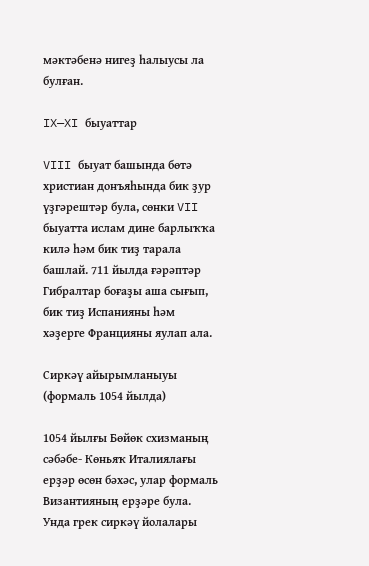мәктәбенә нигеҙ һалыусы ла булған.

IX—XI быуаттар

VIII быуат башында бөтә христиан донъяһында бик ҙур үҙгәрештәр була, сөнки VII быуатта ислам дине барлыҡҡа килә һәм бик тиҙ тарала башлай. 711 йылда ғәрәптәр Гибралтар боғаҙы аша сығып, бик тиҙ Испанияны һәм хәҙерге Францияны яулап ала.

Сиркәү айырымланыуы (формаль 1054 йылда)

1054 йылғы Бөйөк схизманың сәбәбе- Көньяҡ Италиялағы ерҙәр өсөн бәхәс, улар формаль Византияның ерҙәре була. Унда грек сиркәү йолалары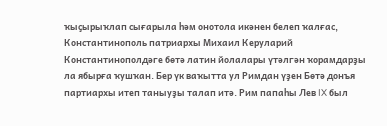ҡыҫырыҡлап сығарыла һәм онотола икәнен белеп ҡалғас, Константинополь патриархы Михаил Керуларий Константинополдәге бөтә латин йолалары үтәлгән ҡорамдарҙы ла ябырға ҡушҡан. Бер үк ваҡытта ул Римдан үҙен Бөтә донъя партиархы итеп таныуҙы талап итә. Рим папаһы Лев IX был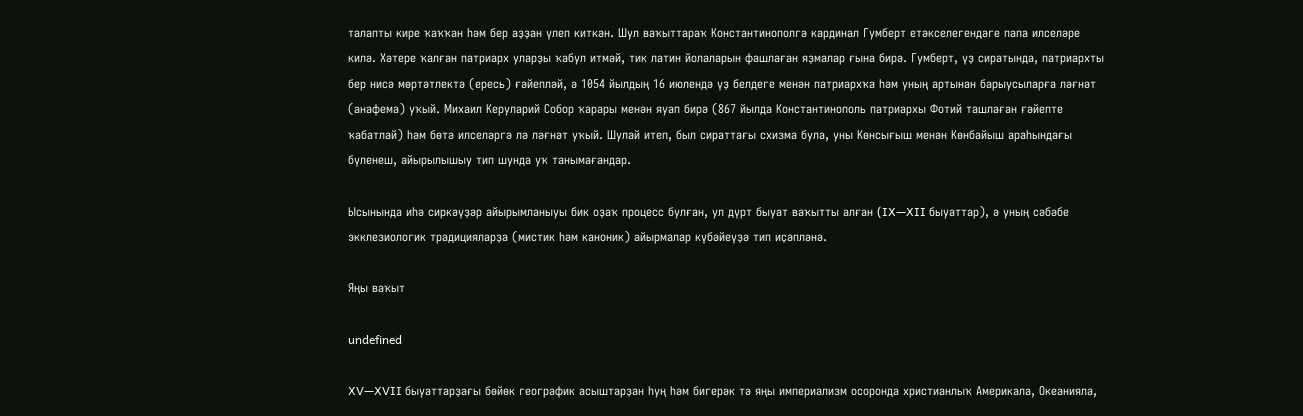талапты кире ҡаҡҡан һәм бер аҙҙан үлеп киткән. Шул ваҡыттараҡ Константинополгә кардинал Гумберт етәкселегендәге папа илселәре килә. Хәтере ҡалған патриарх уларҙы ҡабул итмәй, тик латин йолаларын фашлаған яҙмалар ғына бирә. Гумберт, үҙ сиратында, патриархты бер нисә мөртәтлектә (ересь) ғәйепләй, ә 1054 йылдың 16 июлендә үҙ белдеге менән патриархҡа һәм уның артынан барыусыларға ләғнәт (анафема) уҡый. Михаил Керуларий Собор ҡарары менән яуап бирә (867 йылда Константинополь патриархы Фотий ташлаған ғәйепте ҡабатлай) һәм бөтә илселәргә лә ләғнәт уҡый. Шулай итеп, был сираттағы схизма була, уны Көнсығыш менән Көнбайыш араһындағы бүленеш, айырылышыу тип шунда уҡ танымағандар.

Ысынында иһә сиркәүҙәр айырымланыуы бик оҙаҡ процесс булған, ул дүрт быуат ваҡытты алған (IX—XII быуаттар), ә уның сәбәбе экклезиологик традицияларҙа (мистик һәм каноник) айырмалар күбәйеүҙә тип иҫәпләнә.

Яңы ваҡыт

undefined

XV—XVII быуаттарҙағы бөйөк географик асыштарҙан һуң һәм бигерәк тә яңы империализм осоронда христианлыҡ Америкала, Океанияла,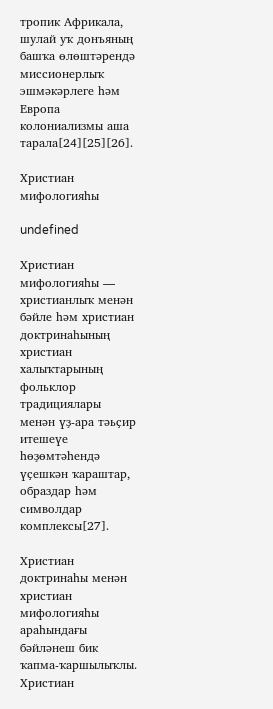тропик Африкала, шулай уҡ донъяның башҡа өлөштәрендә миссионерлыҡ эшмәкәрлеге һәм Европа колониализмы аша тарала[24][25][26].

Христиан мифологияһы

undefined

Христиан мифологияһы — христианлыҡ менән бәйле һәм христиан доктринаһының христиан халыҡтарының фольклор традициялары менән үҙ-ара тәьҫир итешеүе һөҙөмтәһендә үҫешкән ҡараштар, образдар һәм символдар комплексы[27].

Христиан доктринаһы менән христиан мифологияһы араһындағы бәйләнеш бик ҡапма-ҡаршылыҡлы. Христиан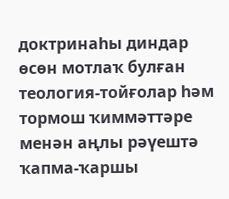доктринаһы диндар өсөн мотлаҡ булған теология-тойғолар һәм тормош ҡиммәттәре менән аңлы рәүештә ҡапма-ҡаршы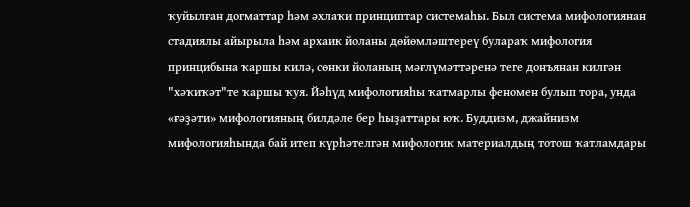ҡуйылған догматтар һәм әхлаҡи принциптар системаһы. Был система мифологиянан стадиялы айырыла һәм архаик йоланы дөйөмләштереү булараҡ мифология принцибына ҡаршы килә, сөнки йоланың мәғлүмәттәренә теге донъянан килгән "хәҡиҡәт"те ҡаршы ҡуя. Йәһүд мифологияһы ҡатмарлы феномен булып тора, унда «ғәҙәти» мифологияның билдәле бер һыҙаттары юҡ. Буддизм, джайнизм мифологияһында бай итеп күрһәтелгән мифологик материалдың тотош ҡатламдары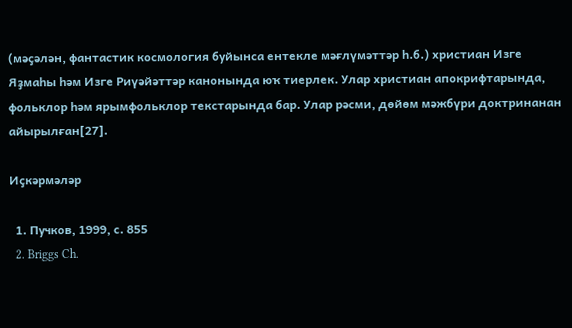(мәҫәлән, фантастик космология буйынса ентекле мәғлүмәттәр һ.б.) христиан Изге Яҙмаһы һәм Изге Риүәйәттәр канонында юҡ тиерлек. Улар христиан апокрифтарында, фольклор һәм ярымфольклор текстарында бар. Улар рәсми, дөйөм мәжбүри доктринанан айырылған[27].

Иҫкәрмәләр

  1. Пучков, 1999, с. 855
  2. Briggs Ch.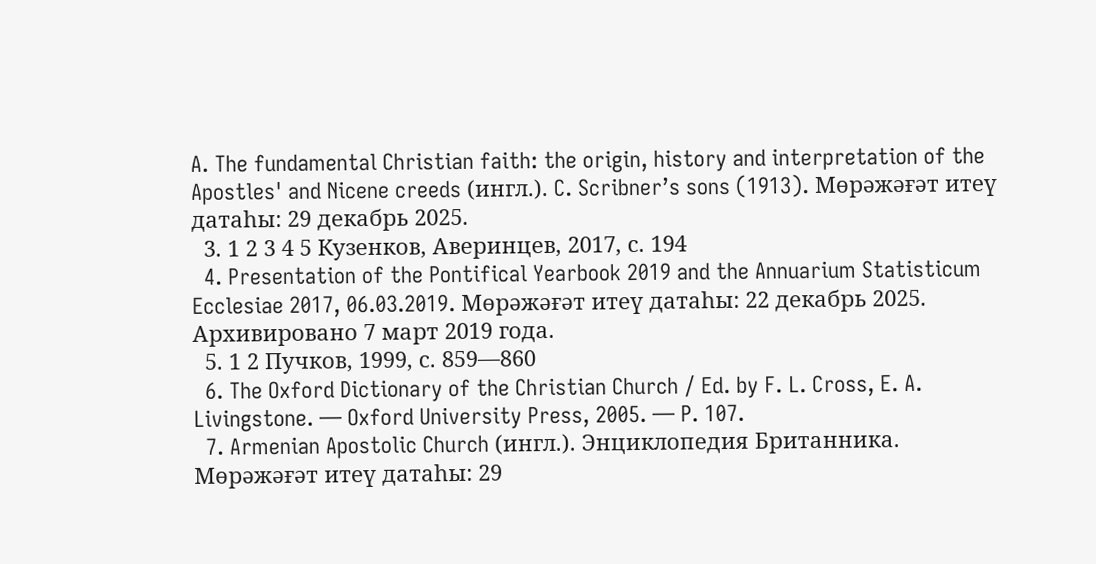A. The fundamental Christian faith: the origin, history and interpretation of the Apostles' and Nicene creeds (ингл.). C. Scribner’s sons (1913). Мөрәжәғәт итеү датаһы: 29 декабрь 2025.
  3. 1 2 3 4 5 Кузенков, Аверинцев, 2017, с. 194
  4. Presentation of the Pontifical Yearbook 2019 and the Annuarium Statisticum Ecclesiae 2017, 06.03.2019. Мөрәжәғәт итеү датаһы: 22 декабрь 2025. Архивировано 7 март 2019 года.
  5. 1 2 Пучков, 1999, с. 859—860
  6. The Oxford Dictionary of the Christian Church / Ed. by F. L. Cross, E. A. Livingstone. — Oxford University Press, 2005. — P. 107.
  7. Armenian Apostolic Church (ингл.). Энциклопедия Британника. Мөрәжәғәт итеү датаһы: 29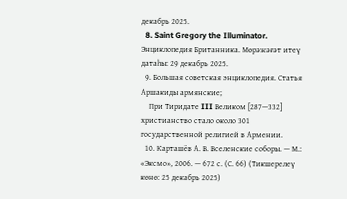декабрь 2025.
  8. Saint Gregory the Illuminator. Энциклопедия Британника. Мөрәжәғәт итеү датаһы: 29 декабрь 2025.
  9. Большая советская энциклопедия. Статья Аршакиды армянские;
    При Тиридате III Великом [287—332] христианство стало около 301 государственной религией в Армении.
  10. Карташёв А. В. Вселенские соборы. — М.: «Эксмо», 2006. — 672 с. (С. 66) (Тикшерелеү көнө: 25 декабрь 2025)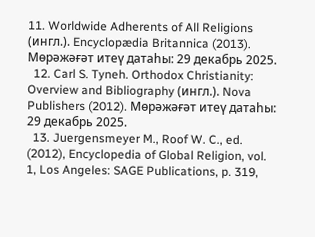11. Worldwide Adherents of All Religions (ингл.). Encyclopædia Britannica (2013). Мөрәжәғәт итеү датаһы: 29 декабрь 2025.
  12. Carl S. Tyneh. Orthodox Christianity: Overview and Bibliography (ингл.). Nova Publishers (2012). Мөрәжәғәт итеү датаһы: 29 декабрь 2025.
  13. Juergensmeyer M., Roof W. C., ed. (2012), Encyclopedia of Global Religion, vol. 1, Los Angeles: SAGE Publications, p. 319,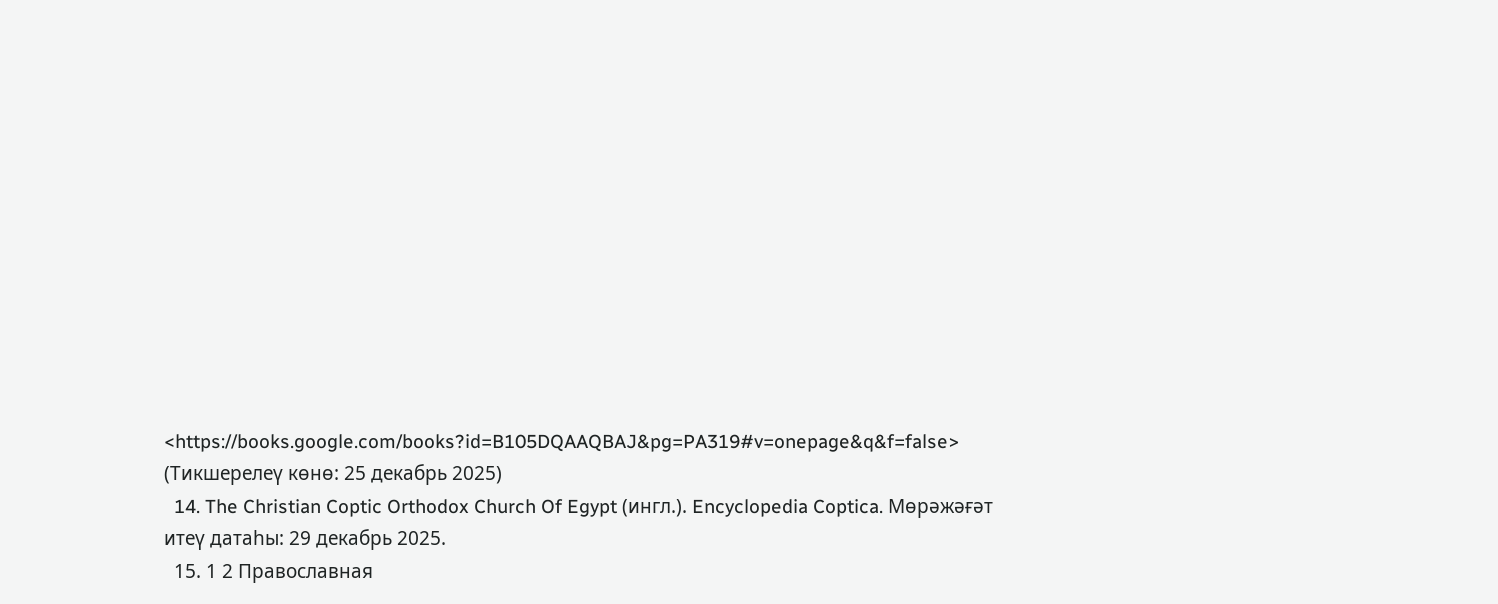<https://books.google.com/books?id=B105DQAAQBAJ&pg=PA319#v=onepage&q&f=false>   (Тикшерелеү көнө: 25 декабрь 2025)
  14. The Christian Coptic Orthodox Church Of Egypt (ингл.). Encyclopedia Coptica. Мөрәжәғәт итеү датаһы: 29 декабрь 2025.
  15. 1 2 Православная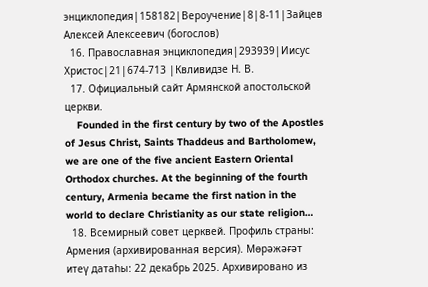энциклопедия|158182|Вероучение|8|8-11|Зайцев Алексей Алексеевич (богослов)
  16. Православная энциклопедия|293939|Иисус Христос|21|674-713 |Квливидзе Н. В.
  17. Официальный сайт Армянской апостольской церкви.
    Founded in the first century by two of the Apostles of Jesus Christ, Saints Thaddeus and Bartholomew, we are one of the five ancient Eastern Oriental Orthodox churches. At the beginning of the fourth century, Armenia became the first nation in the world to declare Christianity as our state religion…
  18. Всемирный совет церквей. Профиль страны: Армения (архивированная версия). Мөрәжәғәт итеү датаһы: 22 декабрь 2025. Архивировано из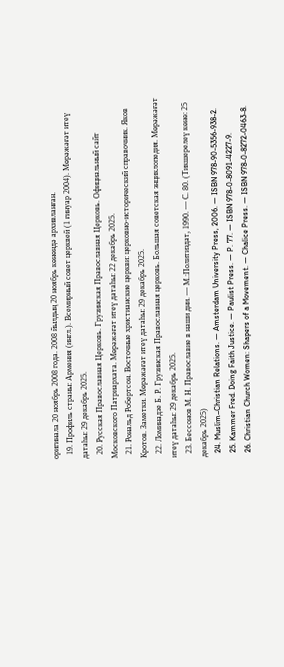оригинала 20 ноябрь 2008 года. 2008 йылдың 20 ноябрь көнөндә архивланған.
  19. Профиль страны: Армения (ингл.). Всемирный совет церквей (1 ғинуар 2004). Мөрәжәғәт итеү датаһы: 29 декабрь 2025.
  20. Русская Православная Церковь. Грузинская Православная Церковь. Официальный сайт Московского Патриархата. Мөрәжәғәт итеү датаһы: 22 декабрь 2025.
  21. Рональд Робертсон. Восточные христианские церкви: церковно-исторический справочник. Яков Кротов. Заметки. Мөрәжәғәт итеү датаһы: 29 декабрь 2025.
  22. Ломинадзе Б. Р. Грузинская Православная церковь. Большая советская энциклопедия. Мөрәжәғәт итеү датаһы: 29 декабрь 2025.
  23. Бессонов М. Н. Православие в наши дни. — М.:Политиздат, 1990. — С. 80. (Тикшерелеү көнө: 25 декабрь 2025)
  24. Muslim–Christian Relations. — Amsterdam University Press, 2006. — ISBN 978-90-5356-938-2.
  25. Kammer Fred. Doing Faith Justice. — Paulist Press. — P. 77. — ISBN 978-0-8091-4227-9.
  26. Christian Church Women: Shapers of a Movement. — Chalice Press. — ISBN 978-0-8272-0463-8.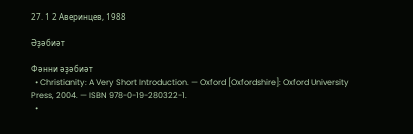27. 1 2 Аверинцев, 1988

Әҙәбиәт

Фәнни әҙәбиәт
  • Christianity: A Very Short Introduction. — Oxford [Oxfordshire]: Oxford University Press, 2004. — ISBN 978-0-19-280322-1.
  •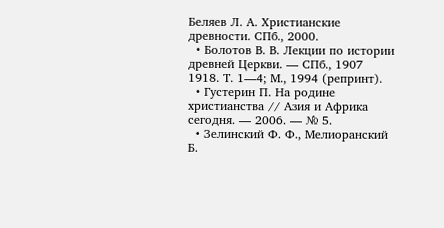Беляев Л. А. Христианские древности. СПб., 2000.
  • Болотов В. В. Лекции по истории древней Церкви. — СПб., 1907 1918. Т. 1—4; М., 1994 (репринт).
  • Густерин П. На родине христианства // Азия и Африка сегодня. — 2006. — № 5.
  • Зелинский Ф. Ф., Мелиоранский Б.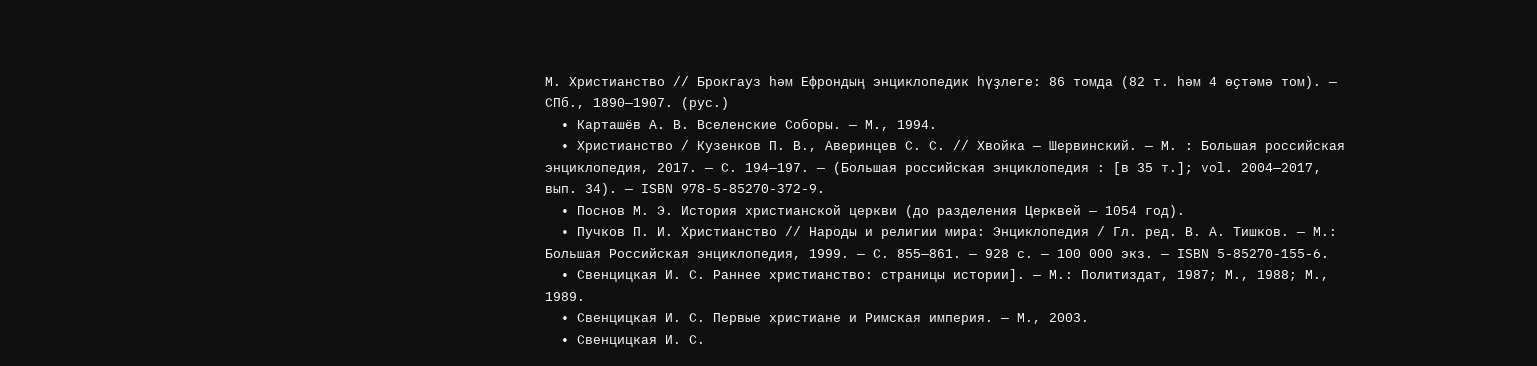М. Христианство // Брокгауз һәм Ефрондың энциклопедик һүҙлеге: 86 томда (82 т. һәм 4 өҫтәмә том). — СПб., 1890—1907. (рус.)
  • Карташёв А. В. Вселенские Соборы. — М., 1994.
  • Христианство / Кузенков П. В., Аверинцев С. С. // Хвойка — Шервинский. — М. : Большая российская энциклопедия, 2017. — С. 194—197. — (Большая российская энциклопедия : [в 35 т.]; vol. 2004—2017, вып. 34). — ISBN 978-5-85270-372-9.
  • Поснов М. Э. История христианской церкви (до разделения Церквей — 1054 год).
  • Пучков П. И. Христианство // Народы и религии мира: Энциклопедия / Гл. ред. В. А. Тишков. — М.: Большая Российская энциклопедия, 1999. — С. 855—861. — 928 с. — 100 000 экз. — ISBN 5-85270-155-6.
  • Свенцицкая И. С. Раннее христианство: страницы истории]. — М.: Политиздат, 1987; М., 1988; М., 1989.
  • Свенцицкая И. С. Первые христиане и Римская империя. — М., 2003.
  • Свенцицкая И. С.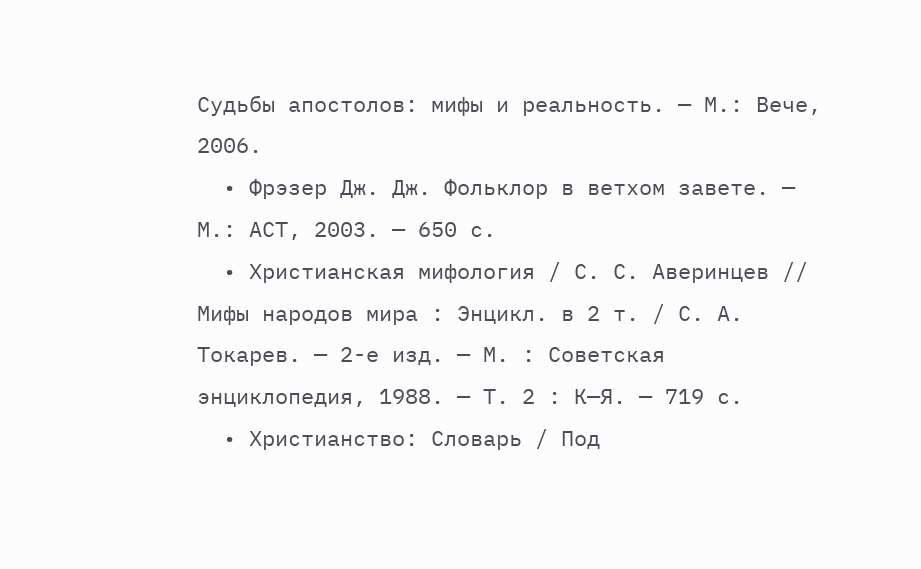Судьбы апостолов: мифы и реальность. — М.: Вече, 2006.
  • Фрэзер Дж. Дж. Фольклор в ветхом завете. — М.: АСТ, 2003. — 650 с.
  • Христианская мифология / С. С. Аверинцев // Мифы народов мира : Энцикл. в 2 т. / С. А. Токарев. — 2-е изд. — М. : Советская энциклопедия, 1988. — Т. 2 : К—Я. — 719 с.
  • Христианство: Словарь / Под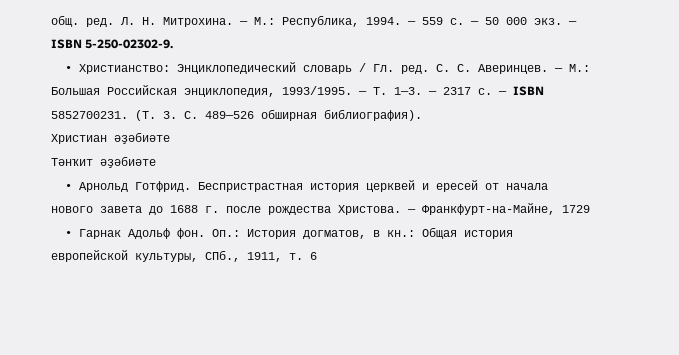общ. ред. Л. Н. Митрохина. — М.: Республика, 1994. — 559 с. — 50 000 экз. — ISBN 5-250-02302-9.
  • Христианство: Энциклопедический словарь / Гл. ред. С. С. Аверинцев. — М.: Большая Российская энциклопедия, 1993/1995. — Т. 1—3. — 2317 с. — ISBN 5852700231. (Т. 3. С. 489—526 обширная библиография).
Христиан әҙәбиәте
Тәнҡит әҙәбиәте
  • Арнольд Готфрид. Беспристрастная история церквей и ересей от начала нового завета до 1688 г. после рождества Христова. — Франкфурт-на-Майне, 1729
  • Гарнак Адольф фон. Оп.: История догматов, в кн.: Общая история европейской культуры, СПб., 1911, т. 6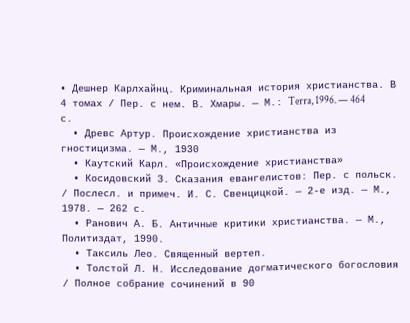• Дешнер Карлхайнц. Криминальная история христианства. В 4 томах / Пер. с нем. В. Хмары. — М.: Terra, 1996. — 464 с.
  • Древс Артур. Происхождение христианства из гностицизма. — М., 1930
  • Каутский Карл. «Происхождение христианства»
  • Косидовский З. Сказания евангелистов: Пер. с польск. / Послесл. и примеч. И. С. Свенцицкой. — 2-е изд. — М., 1978. — 262 с.
  • Ранович А. Б. Античные критики христианства. — М., Политиздат, 1990.
  • Таксиль Лео. Священный вертеп.
  • Толстой Л. Н. Исследование догматического богословия / Полное собрание сочинений в 90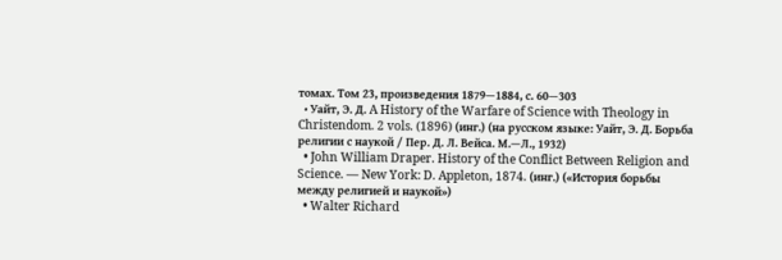томах. Том 23, произведения 1879—1884, с. 60—303
  • Уайт, Э. Д. A History of the Warfare of Science with Theology in Christendom. 2 vols. (1896) (инг.) (на русском языке: Уайт, Э. Д. Борьба религии с наукой / Пер. Д. Л. Вейса. М.—Л., 1932)
  • John William Draper. History of the Conflict Between Religion and Science. — New York: D. Appleton, 1874. (инг.) («История борьбы между религией и наукой»)
  • Walter Richard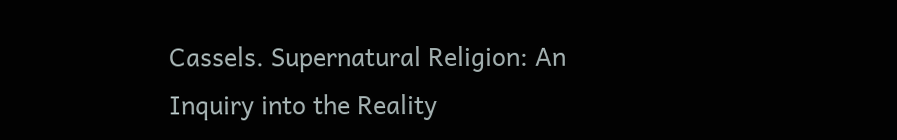Cassels. Supernatural Religion: An Inquiry into the Reality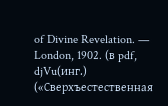of Divine Revelation. — London, 1902. (в pdf, djVu(инг.) («Сверхъестественная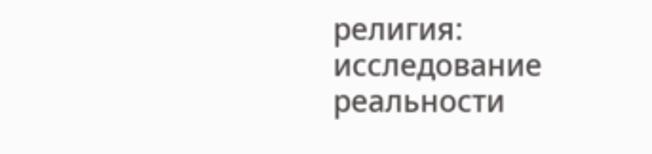религия: исследование реальности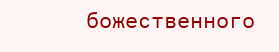божественного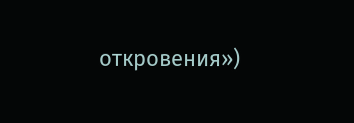откровения»)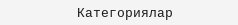Категориялар